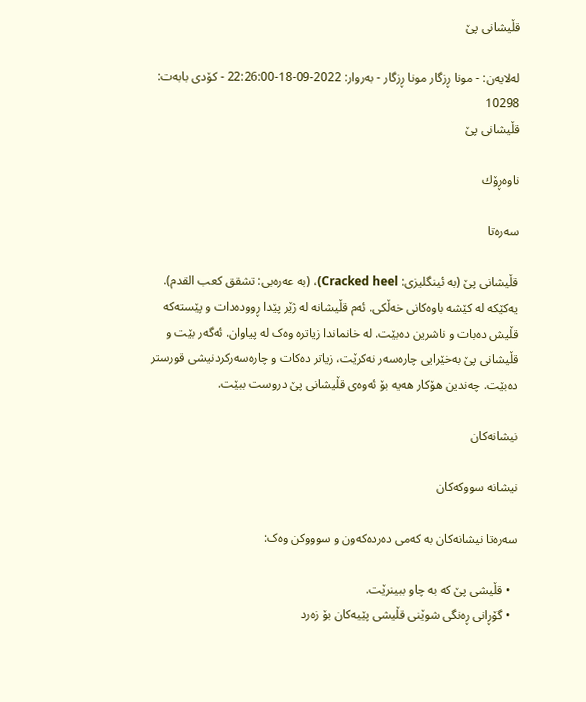قڵیشانی پێ

له‌لایه‌ن: - مونا ڕزگار مونا ڕزگار - به‌روار: 2022-09-18-22:26:00 - کۆدی بابەت: 10298
قڵیشانی پێ

ناوه‌ڕۆك

سەرەتا

قڵیشانی پێ (بە ئینگلیزی: Cracked heel)، (بە عەرەبی: تشقق كعب القدم). یەکێکە لە کێشە باوەکانی خەڵکی. ئەم قڵیشانە لە ژێر پێدا ڕوودەدات و پێستەکە قڵیش دەبات و ناشرین دەبێت. لە خانماندا زیاترە وەک لە پیاوان. ئەگەر بێت و قڵیشانی پێ بەخێرایی چارەسەر نەکرێت، زیاتر دەکات و چارەسەرکردنیشی قورستر دەبێت. چەندین هۆکار هەیە بۆ ئەوەی قڵیشانی پێ دروست ببێت.

نیشانەکان

نیشانە سووکەکان

سەرەتا نیشانەکان بە کەمی دەردەکەون و سوووکن وەک:

  • قڵیشی پێ کە بە چاو ببینرێت.
  • گۆڕانی ڕەنگی شوێنی قڵیشی پێیەکان بۆ زەرد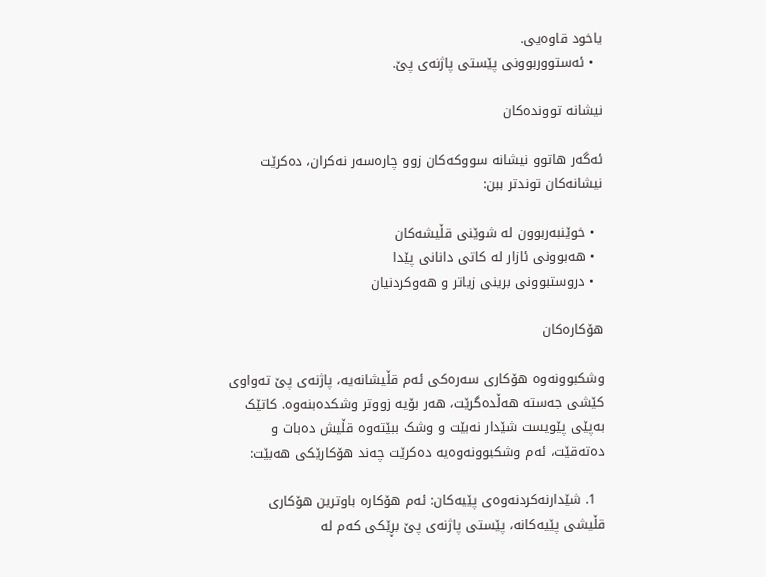یاخود قاوەیی.
  • ئەستووربوونی پێستی پاژنەی پێ.

نیشانە تووندەکان

ئەگەر هاتوو نیشانە سووکەکان زوو چارەسەر نەکران، دەکرێت نیشانەکان توندتر ببن:

  • خوێنبەربوون لە شوێنی قڵیشەکان
  • هەبوونی ئازار لە کاتی دانانی پێدا
  • دروستبوونی برینی زیاتر و هەوکردنیان

هۆکارەکان

وشکبوونەوە هۆکاری سەرەکی ئەم قڵیشانەیە، پاژنەی پێ تەواوی کێشی جەستە هەڵدەگرێت، هەر بۆیە زووتر وشکدەبنەوە. کاتێک بەپێی پێویست شێدار نەبێت و وشک ببێتەوە قڵیش دەبات و دەتەقێت، ئەم وشکبوونەوەیە دەکرێت چەند هۆکارێکی هەبێت:

  1. شێدارنەکردنەوەی پێیەکان: ئەم هۆکاره باوترین هۆکاری قڵیشی پێیەکانە، پێستی پاژنەی پێ بڕێکی کەم لە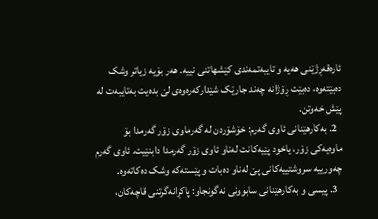ئارەقەڕژێنی هەیە و تایبەتمەندی کێشهاتنی نییە. هەر بۆیە زیاتر وشک دەبێتەوە، دەبێت ڕۆژانە چەند جارێک شێدارکەرەوەی لێ بدەیت بەتایبەت لە پێش خەوتن.
  2. بەکارهێنانی ئاوی گەرم: خۆشۆردن لە گەرماوی زۆر گەرمدا بۆ ماوەیەکی زۆر، یاخود پێیەکانت لەناو ئاوی زۆر گەرمدا دابنێیت. ئاوی گەرم چەورییە سروشتییەکانی پێ لەناو دەبات و پێستەکە وشک دەکاتەوە.
  3. پیسی و بەکارهێنانی سابوونی نەگونجاو: پاکڕانەگرتنی قاچەکان،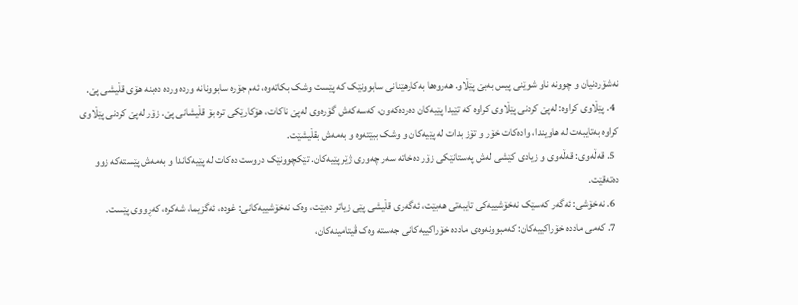نەشۆردنیان و چوونە ناو شوێنی پیس بەبێ پێڵاو. هەروەها بەکارهێنانی سابوونێک کە پێست وشک بکاتەوە، ئەم جۆرە سابوونانە وردە وردە دەبنە هۆی قڵیشی پێ.
  4. پێڵاوی کراوه: لەپێ کردنی پێڵاوی کراوە کە تێیدا پێیەکان دەردەکەون، کەسەکەش گۆرەوی لەپێ ناکات، هۆکارێکی ترە بۆ قڵیشانی پێ. زۆر لەپێ کردنی پێڵاوی کراوە بەتایبەت لە هاویندا، وادەکات خۆر و تۆز بدات لە پێیەکان و وشک ببێتەوە و بەمەش بقڵیشێت.
  5. قەڵەوی: قەڵەوی و زیادی کێشی لەش پەستانێکی زۆر دەخاتە سەر چەوری ژێر پێیەکان. تێکچوونێک دروست دەکات لە پێیەکاندا و بەمەش پێستەکە زوو دەتەقێت.
  6. نەخۆشی: ئەگەر کەسێک نەخۆشییەکی تایبەتی هەبێت، ئەگەری قڵیشی پێی زیاتر دەبێت، وەک نەخۆشییەکانی: غودە، ئەگزیما، شەکرە، کەڕووی پێست.
  7. کەمی ماددە خۆراکییەکان: کەمبوونەوەی ماددە خۆراکییەکانی جەستە وەک ڤیتامینەکان،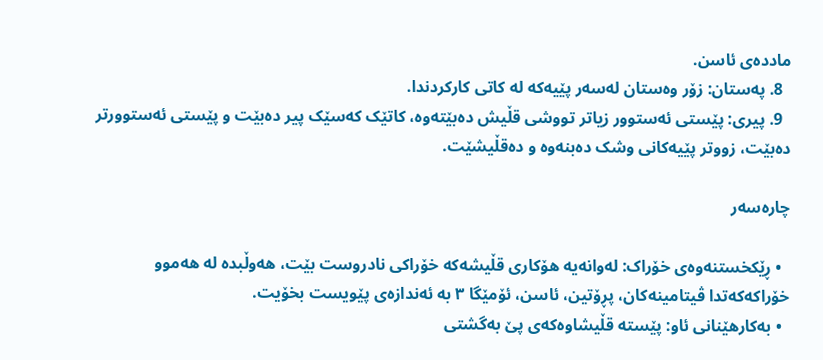ماددەی ئاسن.
  8. پەستان: زۆر وەستان لەسەر پێیەکە لە کاتی کارکردندا.
  9. پیری: پێستی ئەستوور زیاتر تووشی قڵیش دەبێتەوە، کاتێک کەسێک پیر دەبێت و پێستی ئەستوورتر دەبێت، زووتر پێیەکانی وشک دەبنەوە و دەقڵیشێت.

چارەسەر

  • ڕێکخستنەوەی خۆراک: لەوانەیە هۆکاری قڵیشەکە خۆراکی نادروست بێت، هەوڵبدە لە هەموو خۆراکەکەتدا ڤیتامینەکان، پڕۆتین، ئاسن، ئۆمێگا ٣ بە ئەندازەی پێویست بخۆیت.
  • بەکارهێنانی ئاو: پێستە قڵیشاوەکەی پێ بەگشتی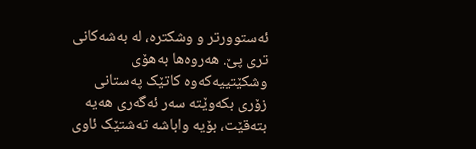ئەستوورتر و وشکترە، لە بەشەکانی تری پێ. هەروەها بەهۆی وشکێتییەکەوە کاتێک پەستانی زۆری بکەوێتە سەر ئەگەری هەیە بتەقێت، بۆیە واباشە تەشتێک ئاوی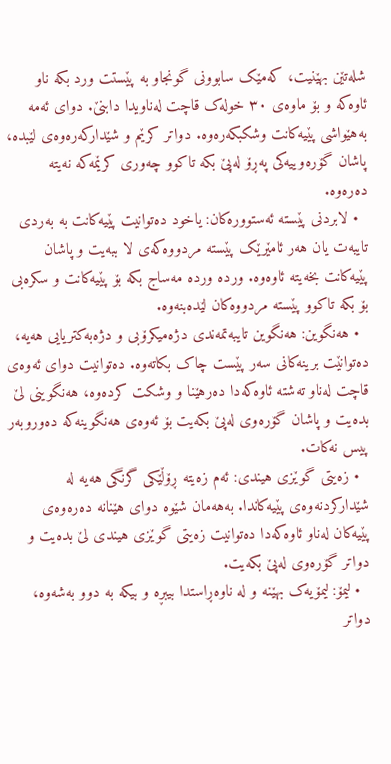شلەتێن بهێنیت، کەمێک سابوونی گونجاو بە پێستت ورد بکە ناو ئاوەکە و بۆ ماوەی ٣٠ خولەک قاچت لەناویدا دابنێ. دوای ئەمە بەهێواشی پێیەکانت وشکبکەرەوە. دواتر کرێم و شێدارکەرەوەی لێبدە، پاشان گۆرەوییەکی پەڕۆ لەپێ بکە تاکوو چەوری کرێمەکە نەیتە دەرەوە.
  • لابردنی پێستە ئەستوورەکان: یاخود دەتوانیت پێیەکانت بە بەردی تایبەت یان هەر ئامێرێک پێستە مردووەکەی لا ببەیت و پاشان پێیەکانت بخەیتە ئاوەوە. وردە وردە مەساج بکە بۆ پێیەکانت و سکرەبی بۆ بکە تاکوو پێستە مردووەکان لێدەبنەوە.
  • هەنگوین: هەنگوین تایبەتمەندی دژەمیکرۆبی و دژەبەکتریایی هەیە، دەتوانێت برینەکانی سەر پێست چاک بکاتەوە. دەتوانیت دوای ئەوەی قاچت لەناو تەشتە ئاوەکەدا دەرهێنا و وشکت کردەوە، هەنگوینی لێ بدەیت و پاشان گۆرەوی لەپێ بکەیت بۆ ئەوەی هەنگوینەکە دەوروبەر پیس نەکات.
  • زەیتی گوێزی هیندی: ئەم زەیتە ڕۆڵێکی گرنگی هەیە لە شێدارکردنەوەی پێیەکاندا. بەهەمان شێوە دوای هێنانە دەرەوەی پێیەکان لەناو ئاوەکەدا دەتوانیت زەیتی گوێزی هیندی لێ بدەیت و دواتر گۆرەوی لەپێ بکەیت.
  • لیمۆ: لیمۆیەک بهێنە و لە ناوەڕاستدا بیبڕە و بیکە بە دوو بەشەوە، دواتر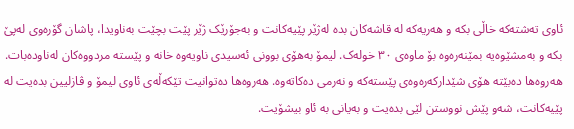ئاوی تەشتەکە خاڵی بکە و هەریەکە لە قاشەکان بدە لەژێر پێیەکانت و بەجۆرێک ژێر پێت بچێت بەناویدا، پاشان گۆرەوی لەپێ بکە و بەمشێوەیە بمێنەرەوە بۆ ماوەی ٣٠ خولەک. لیمۆ بەهۆی بوونی ئەسیدی ناویەوە خانە و پێستە مردووەکان لەناودەبات. هەروەها دەبێتە هۆی شێدارکەرەوەی پێستەکە و نەرمی دەکاتەوە. هەروەها دەتوانیت تێکەڵەی ئاوی لیمۆ و ڤازلیین بدەیت لە پێیەکانت، شەو پێش نووستن لێی بدەیت و بەیانی بە ئاو بیشۆیت.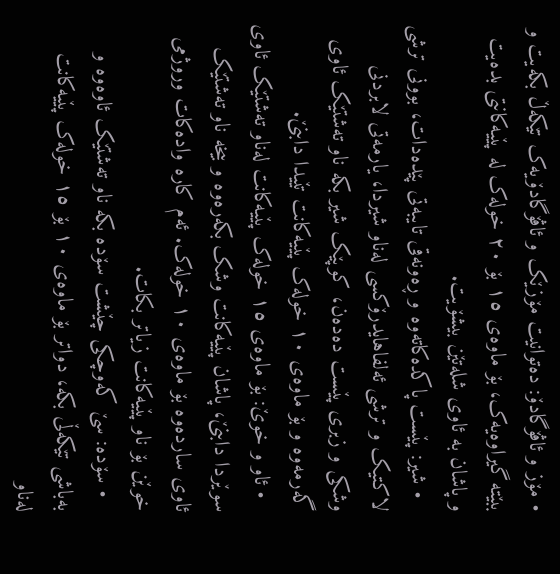• مۆز و ئاڤۆگادۆ: دەتوانیت مۆزێک و ئاڤۆگادۆیەک تێکەڵ بکەیت و ببێتە گیراوەیەک، بۆ ماوەی ١٥ بۆ ٢٠ خولەک لە پێیەکانتی بدەیت و پاشان بە ئاوی شلەتێن بیشۆیت.
  • شیر: پێست پاکدەکاتەوە و ڕەونەقی تایبەتی پێدەدات، بوونی ترشی لاکتیک و ترشی ئەلفاهایدرۆکسی لەناو شیردا، یارمەتی لابردنی وشکی و زبری پێست دەدەن، کوپێک شیر بکە ناو تەشتێک ئاوی گەرمەوە و بۆ ماوەی ١٠ خولەک پێیەکانت تێیدا دابنێ.
  • ئاو و خوێ: بۆ ماوەی ١٥ خولەک پێیەکانت لەناو تەشتێک ئاوی سوێردا دابنێ، پاشان پێیەکانت وشک بکەرەوە و بیخە ناو تەشتێک ئاوی ساردەوە بۆ ماوەی ١٠ خولەک. ئەم کارە وادەکات وروژمی خوێن بۆ ناو پێیەکانت زیاتر بکات.
  • سۆدە: سێ کەوچکی چێشت سۆدە بکە ناو تەشتێک ئاوەوە و بەباشی تێکەڵی بکە، دواتر بۆ ماوەی ١٠ بۆ ١٥ خولەک پێیەکانت لەناو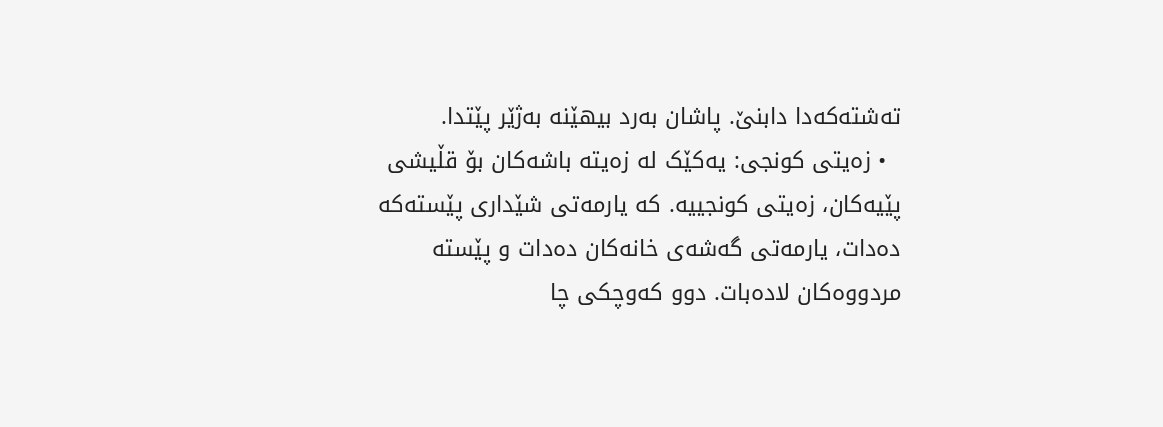تەشتەکەدا دابنێ. پاشان بەرد بیهێنە بەژێر پێتدا.
  • زەیتی کونجی: یەکێک لە زەیتە باشەکان بۆ قڵیشی پێیەکان، زەیتی کونجییە. کە یارمەتی شێداری پێستەکە دەدات، یارمەتی گەشەی خانەکان دەدات و پێستە مردووەکان لادەبات. دوو کەوچکی چا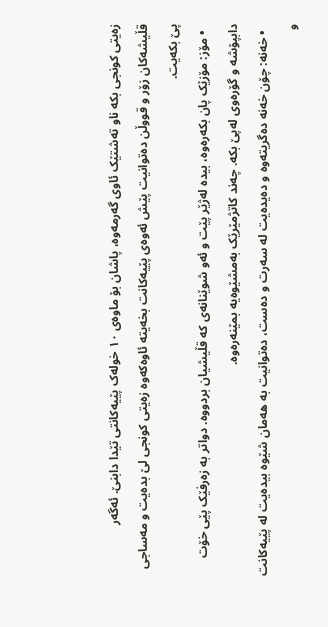زەیتی کونجی بکە ناو تەشتێک ئاوی گەرمەوە، پاشان بۆ ماوەی ١٠ خولەک پێیەکانتی تێدا دابنێ. ئەگەر قڵیشەکان زۆر و قووڵن دەتوانیت پێش ئەوەی پێیەکانت بخەیتە ئاوەکەوە زەیتی کونجی لێ بدەیت و مەساجی پێ بکەیت.
  • مۆز: مۆزێک پان بکەرەوە، بیدە لەژێر پێت و ئەو شوێنانەی کە قڵیشیان بردووە. دواتر بە زەرفێک پێی خۆت دابپۆشە و گۆرەوی لەپێ بکە. چەند کاتژمێرێک بەمشێوەیە بمێنەرەوە.
  • خەنە: چۆن خەنە دەگریتەوە و دەیدەیت لە سەرت و دەست، دەتوانیت بە هەمان شێوە بیدەیت لە پێیەکانت و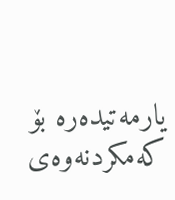یارمەتیدەرە بۆ کەمکردنەوەی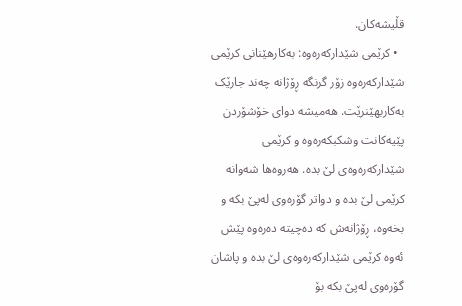قڵیشەکان.
  • کرێمی شێدارکەرەوە: بەکارهێنانی کرێمی شێدارکەرەوە زۆر گرنگە ڕۆژانە چەند جارێک بەکاربهێنرێت. هەمیشە دوای خۆشۆردن پێیەکانت وشکبکەرەوە و کرێمی شێدارکەرەوەی لێ بدە. هەروەها شەوانە کرێمی لێ بدە و دواتر گۆرەوی لەپێ بکە و بخەوە، ڕۆژانەش کە دەچیتە دەرەوە پێش ئەوە کرێمی شێدارکەرەوەی لێ بدە و پاشان گۆرەوی لەپێ بکە بۆ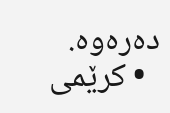دەرەوە.
  • کرێمی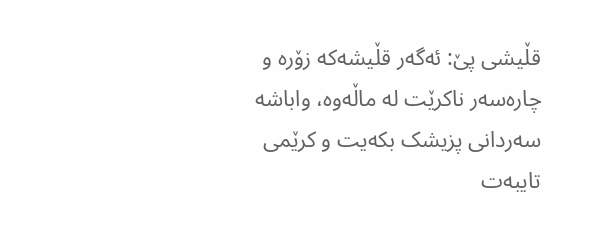قڵیشی پێ: ئەگەر قڵیشەکە زۆرە و چارەسەر ناکرێت لە ماڵەوە، واباشە سەردانی پزیشک بکەیت و کرێمی تایبەت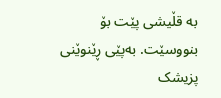بە قڵیشی پێت بۆ بنووسێت. بەپێی ڕێنوێنی پزیشک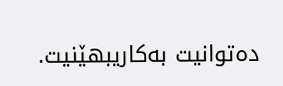دەتوانیت بەکاریبهێنیت.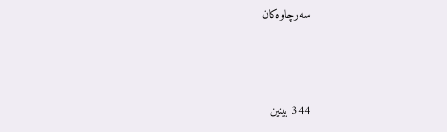سەرچاوەکان



344 بینین